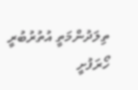ތިލަދުންމަތީ އުތުރުބުރީ ހޯރަފުށީ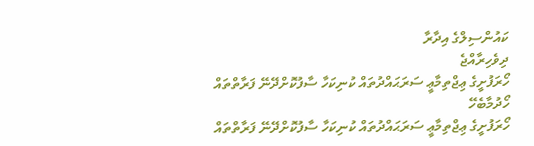ކައުންސިލްގެ އިދާރާ
ދިވެހިރާއްޖެ
ހޯރަފުށީގެ ޢިޖްތިމާޢީ ސަރަޙައްދުތައް ކުނިކަހާ ސާފުކޮށްދޭނޭ ފަރާތްތައް ހޯދުމާބެހޭ
ހޯރަފުށީގެ ޢިޖްތިމާޢީ ސަރަޙައްދުތައް ކުނިކަހާ ސާފުކޮށްދޭނޭ ފަރާތްތައް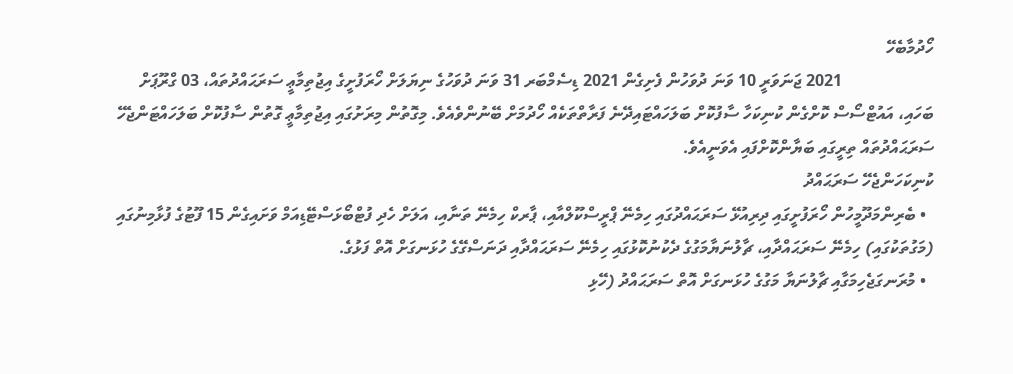ހޯދުމާބެހޭ
                      2021 ޖަނަވަރީ 10 ވަނަ ދުވަހުން ފެށިގެން 2021 ޑިސެމްބަރ 31 ވަނަ ދުވަހުގެ ނިޔަލަށް ހޯރަފުށީގެ އިޖުތިމާޢީ ސަރަޙައްދުތައް، 03 ގްރޫޕަށް ބަހައި، އައުޓްސޯސް ކޮށްގެން ކުނިކަހާ ސާފުކޮށް ބަލަހައްޓައިދޭނެ ފަރާތްތަކެއް ހޯދުމަށް ބޭނުންވެއެވެ. މިގޮތުން މިރަށުގައި އިޖުތިމާޢީ ގޮތުން ސާފުކޮށް ބަލަހައްޓަންޖެހޭ ސަރަޙައްދުތައް ތިރީގައި ބަޔާންކޮށްފައި އެވަނީއެވެ.
ކުނިކަހަންޖެހޭ ސަރަޙައްދު
  • ބެރިންމަދޫމީހުން ހޯރަފުށީގައި ދިރިއުޅޭ ސަރަޙައްދުގައި ހިމެނޭ ޕްރީސްކޫލްއާއި، ޕާރކް ހިމެނޭ ތަނާއި، އަލަށް ހެދި ފުޓްބޯޅަސްޓޭޑިއަމް ވަށައިގެން 15 ފޫޓުގެ ފުޅާމިނުގައި (މަގުތަކުގައި) ހިމެނޭ ސަރަޙައްދާއި، ޗާލުނަޔާމަގުގެ ދެކުނުކޮޅުގައި ހިމެނޭ ސަރަޙައްދާއި ދަނަސްގޭގެ ހުޅަނގަށް އޮތް ފަޅުގެ.
  • މުރަނގަޖެހިމަގާއި ޗާލުނަޔާ މަގުގެ ހުޅަނގަށް އޮތް ސަރަޙައްދު (ހޭޅި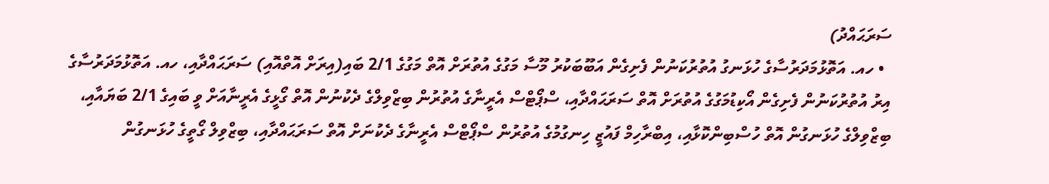ސަރަޙައްދު)
  • ހއ. އަތޮޅުމަދަރުސާގެ ހުޅަނގު އުތުރުކަނުން ފެށިގެން އަބޫބަކުރު މޫސާ މަގުގެ އުތުރަށް އޮތް މަގުގެ 2/1 ބައި(އިރަށް އޮތްއޮއި) ސަރަޙައްދާއި، ހއ. އަތޮޅުމަދަރުސާގެ އިރު އުތުރުކަނުން ފެށިގެން އޯކިޑުމަގުގެ އުތުރަށް އޮތް ސަރަޙައްދާއި، ސްޕޯޓްސް އެރީނާގެ އުތުރުން ބިޒްވިލްގެ ދެކުނުން އޮތް ގޯޅީގެ އެރީނާއަށް ވީ ބައިގެ 2/1 ބަޔައާއި، ބިޒްވިލްގެ ހުޅަނގުން އޮތް ހުސްބިންކޮޅާއި، އިބްރާހިމް ފައުޒީ ހިނގުމުގެ އުތުރުން ސްޕޯޓްސް އެރީނާގެ ދެކުނަށް އޮތް ސަރަޙައްދާއި، ބިޒްވިލް ގޯތީގެ ހުޅަނގުން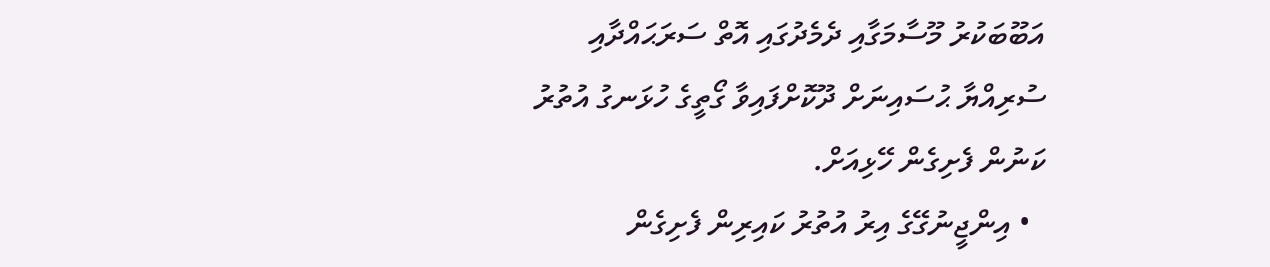އަބޫބަކުރު މޫސާމަގާއި ދެމެދުގައި އޮތް ސަރަޙައްދާއި ސުރިއްޔާ ޙުސައިނަށް ދޫކޮށްފައިވާ ގޯތީގެ ހުޅަނގު އުތުރު ކަނުން ފެށިގެން ހޭޅިއަށް.
  • އިންޖީނުގޭގެ އިރު އުތުރު ކައިރިން ފެށިގެން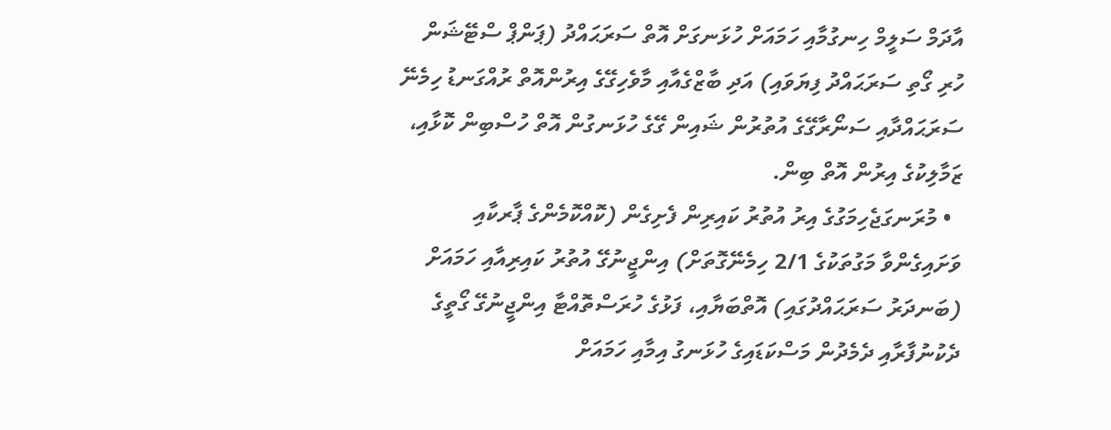އާދަމް ސަލީމް ހިނގުމާއި ހަމައަށް ހުޅަނގަށް އޮތް ސަރަޙައްދު (ޕަންޕް ސްޓޭޝަން ހުރި ގޯތި ސަރަޙައްދު ފިޔަވައި) އަދި ބާޒްގެއާއި މާވެހިގޭގެ އިރުންއޮތް ރުއްގަނޑު ހިމެނޭ ސަރަޙައްދާއި ސަނޯރާގޭގެ އުތުރުން ޝައިން ގޭގެ ހުޅަނގުން އޮތް ހުސްބިން ކޮޅާއި، ޒަމާލިކުގެ އިރުން އޮތް ބިން.
  • މުރަނގަޖެހިމަގުގެ އިރު އުތުރު ކައިރިން ފެށިގެން (ކޮއްކޮމެންގެ ޕާރކާއި ވަށައިގެންވާ މަގުތަކުގެ 2/1 ހިމެނޭގޮތަށް) އިންޖީނުގޭ އުތުރު ކައިރިއާއި ހަމައަށް (ބަނދަރު ސަރަޙައްދުގައި) އޮތްބަޔާއި، ފަޅުގެ ހުރަސްތޮއްޓާ އިންޖީނުގޭ ގޯތީގެ ދެކުނުފާރާއި ދެމެދުން މަސްކަޑައިގެ ހުޅަނގު އިމާއި ހަމައަށް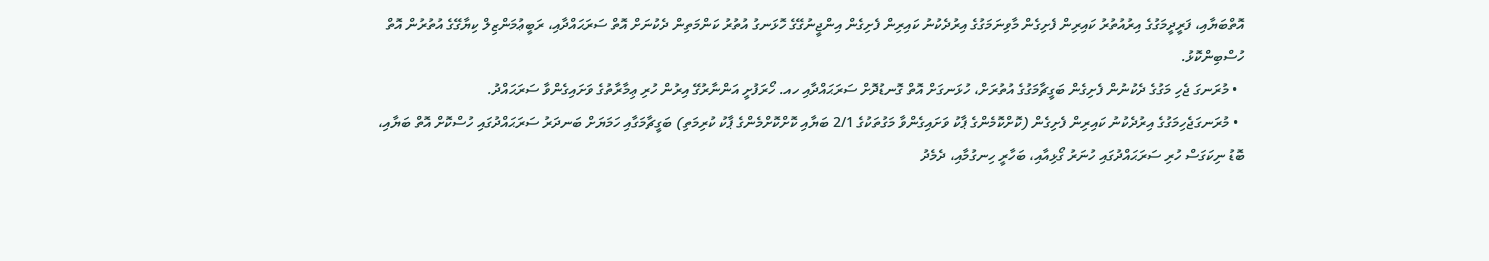އޮތްބަޔާއި، ފަރީދީމަގުގެ އިރުއުތުރު ކައިރިން ފެށިގެން މާވިނަމަގުގެ އިރުދެކުނު ކައިރިން ފެށިގެން އިންޖީނުގޭގެ ހޮޅަނގު އުތުރު ކަންމަތިން ދެކުނަށް އޮތް ސަރަޙައްދާއި، ރަބީޢުމަންޒިލް ކިޔާގޭގެ އުތުރުން އޮތް ހުސްބިންކޮޅު.
  • މުރަނގަ ޖެހި މަގުގެ ދެކުނުން ފެށިގެން ބަގީޗާމަގުގެ އުތުރަށް، ހުޅަނގަށް އޮތް ގޮނޑުދޮށް ސަރަޙައްދާއި ހއ. ހޯރަފުށީ އަންނާރުގޭ އިރުން ހުރި ޢިމާރާތުގެ ވަށައިގެންވާ ސަރަޙައްދު.
  • މުރަނގަޖެހިމަގުގެ އިރުދެކުނު ކައިރިން ފެށިގެން (ކޮށްކޮމެންގެ ޕާކު ވަށައިގެންވާ މަގުތަކުގެ 2/1 ބަޔާއި ކޮށްކޮށްމެންގެ ޕާކު ކުރިމަތި) ބަގީޗާމަގާއި ހަމަޔަށް ބަނދަރު ސަރަޙައްދުގައި ހުސްކޮށް އޮތް ބަޔާއި، ބޮޑު ނިކަގަސް ހުރި ސަރަޙައްދުގައި ހުނަރު ގޯޅިއާއި، ބަހާރީ ހިނގުމާއި، ދެމެދު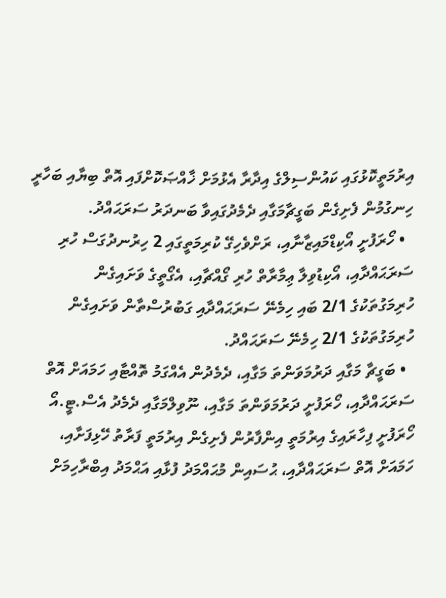އިރުމަތީކޮޅުގައި ކައުންސިލްގެ އިދާރާ އެޅުމަށް ޚާއްޞަކޮށްފައި އޮތް ބިޔާއި ބަހާރީ ހިނގުމުން ފެށިގެން ބަގީޗާމަގާއި ދެމެދުގައިވާ ބަނދަރު ސަރަޙައްދު.
  • ހޯރަފުށީ އޯކިޑްމައިޒާނާއި، ރަށްވެހިގޭ ކުރިމަތީގައި 2 ހިރުނދުގަސް ހުރި ސަރަޙައްދާއި، އޯކިޑުވިލާ ޢިމާރާތް ހުރި ގޯއްޗާއި، އެގޯތީގެ ވަށައިގެން ހުރިމަގުތަކުގެ 2/1 ބައި ހިމެނޭ ސަރަޙައްދާއި ގަބުރުސްތާން ވަށައިގެން ހުރިމަގުތަކުގެ 2/1 ހިމެނޭ ސަރަޙައްދު.
  • ބަގީޗާ މަގާއި ދަރުމަވަންތަ މަގާއި، ދެމެދުން އެއްގަމު ތޮއްޓާއި ހަމައަށް އޮތް ސަރަޙައްދާއި، ހޯރަފުށީ ދަރުމަވަންތަ މަގާއި، ނޫވިލްމަގާއި ދެމެދު އެސް.ޓީ.އޯ ހޯރަފުށީ ފިހާރައިގެ އިރުމަތީ އިންފާރުން ފެށިގެން އިރުމަތީ ފަރާތު ހޭޅިފަށާއި، ހަމައަށް އޮތް ސަރަޙައްދާއި، ޙުސައިން މުޙައްމަދު ފުޅާއި އަޙްމަދު އިބްރާހިމަށް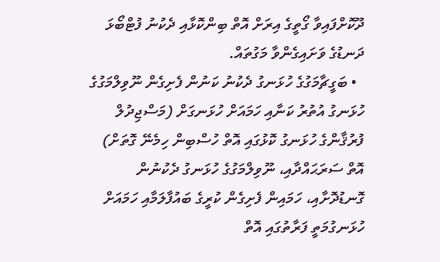ދޫކޮށްފައިވާ ގޯތީގެ އިރަށް އޮތް ބިންކޮޅާއި ދެކުނު ފުޓްބޯޅަ ދަނޑުގެ ވަށައިގެންވާ މަގުތައް.
  • ބަގީޗާމަގުގެ ހުޅަނގު ދެކުނު ކަނުން ފެށިގެން ނޫވިލްމަގުގެ ހުޅަނގު އުތުރު ކަނާއި ހަމައަށް ހުޅަނގަށް (މަސްޖިދުލް ފުރުޤާންގެ ހުޅަނގު ކޮޅުގައި އޮތް ހުސްބިން ހިމެނޭ ގޮތަށް) އޮތް ސަރަޙައްދާއި، ނޫވިލްމަގުގެ ހުޅަނގު ދެކުނުން ގޮނޑުދޮށާއި، ހަމައިން ފެށިގެން ކުރީގެ ބައުފާލަމާއި ހަމައަށް ހުޅަނގުމަތީ ފަރާތުގައި އޮތް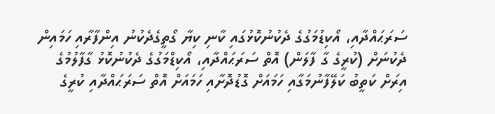ސަރަޙައްދާއި، އޯކިޑުމަގުގެ ދެކުނުކޮޅުގައި ކާނި ކިޔާ ގޯތީގެދެކުނު އިންފާރާއި ހަމައިން ދެކުނަށް (ކުރީގެ ގާ ފާލަން) އޮތް ސަރަޙައްދާއި، އޯކިޑްމަގުގެ ދެކުނުކޮޅު ގާފާލުމުގެ އިރަށް ކަތީބު ކަލޭފާނުމަގާއި ހަމައަށް ގޮޑުދޮށާއި ހަމައަށް އޮތް ސަރަޙައްދާއި ކުރީގެ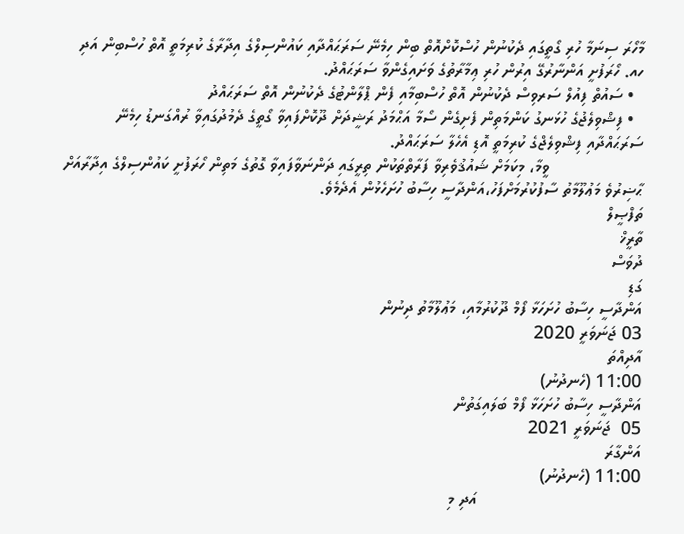މާހޯރަ ސިނަމާ ހުރި ގޯތީގައި ދެކުނުން ހުސްކޮށްއޮތް ބިން ހިމެނޭ ސަރަޙައްދާއި ކައުންސިލްގެ އިދާރާގެ ކުރިމަތީ އޮތް ހުސްބިން އަދި ހއ. ހޯރަފުށީ އަންނާރުގޭ އިރުން ހުރި ޢިމާރާތުގެ ވަށައިގެންވާ ސަރަޙައްދު.
  • ސައުތް ފިއުލް ސަރވިސް ދެކުނުން އޮތް ހުސްބިމާއި ފެން ޕްލާންޓުގެ ދެކުނުން އޮތް ސަރަޙައްދު
  • ފިޝްވިލެޖުގެ ހުޅަނގު ކަންމަތިން ފެށިގެން ސޯމާ އަޙްމަދު ރަޝީދަށް ދޫކޮށްފައިވާ ގޯތީގެ ދެމުދުގައިވާ ރުއްގަނޑު ހިމެނޭ ސަރަޙައްދާއި ފިޝްވިލެޖްގެ ކުރިމަތީ އޮޑި އެހެލާ ސަރަޙައްދު.
                    ވީމާ، މިކަމަށް ޝައުޤުވެރިވާ ފަރާތްތަކުން ތިރީގައި ދަންނަވާފައިވާ ގޮތުގެ މަތިން ހޯރަފުށީ ކައުންސިލްގެ އިދާރާއަށް ޙާޟިރުވެ މަޢުލޫމާތު ސާފުކުރުމަށްފަހު،އަންދާސީ ހިސާބު ހުށަހެޅުން އެދެމެވެ.
ތަފްޞީލް
ތާރީޚް
ދުވަސް
ގަޑި
އަންދާސީ ހިސާބު ހުށަހަޅާ ފޯމް ދޫކުރުމާއި، މަޢުލޫމާތު ދިނުން
03 ޖަނަވަރީ 2020
އާދިއްތަ
11:00 (ހެނދުނު)
އަންދާސީ ހިސާބު ހުށަހަޅާ ފޯމް ބަލައިގަތުން
05  ޖަނަވަރީ 2021
އަންގާރަ
11:00 (ހެނދުނު)
                                   އަދި މި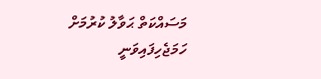މަސައްކަތް ޙަވާލު ކުރުމަށް ހަމަޖެހިފައިވަނީ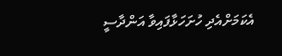އެކަމަށްއެދި ހުށަހަޅާފައިވާ އަންދާސީ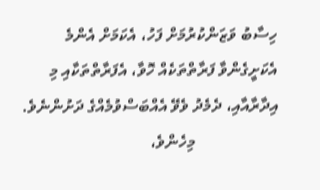ހިސާބު ވަޒަންކުރުމަށް ފަހު، އެކަމަށް އެންމެ އެކަށީގެންވާ ފަރާތްތަކެއް ހޮވާ، އެފަރާތްތަކާއި މި އިދާރާއާއި، ދެމެދު ވެވޭ އެއްބަސްވުމެއްގެ ދަށުންނެވެ.
                    މިހެންވެ،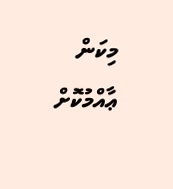މިކަން ޢާއްމުކޮށް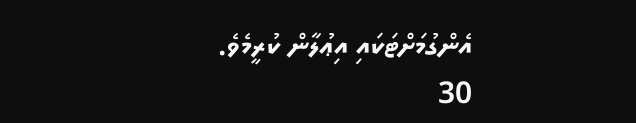އެންގުމަށްޓަކައި އިޢުލާން ކުރީމެވެ.
30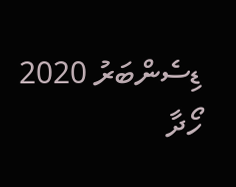ޑިސެންބަރު 2020
ހޯދާ